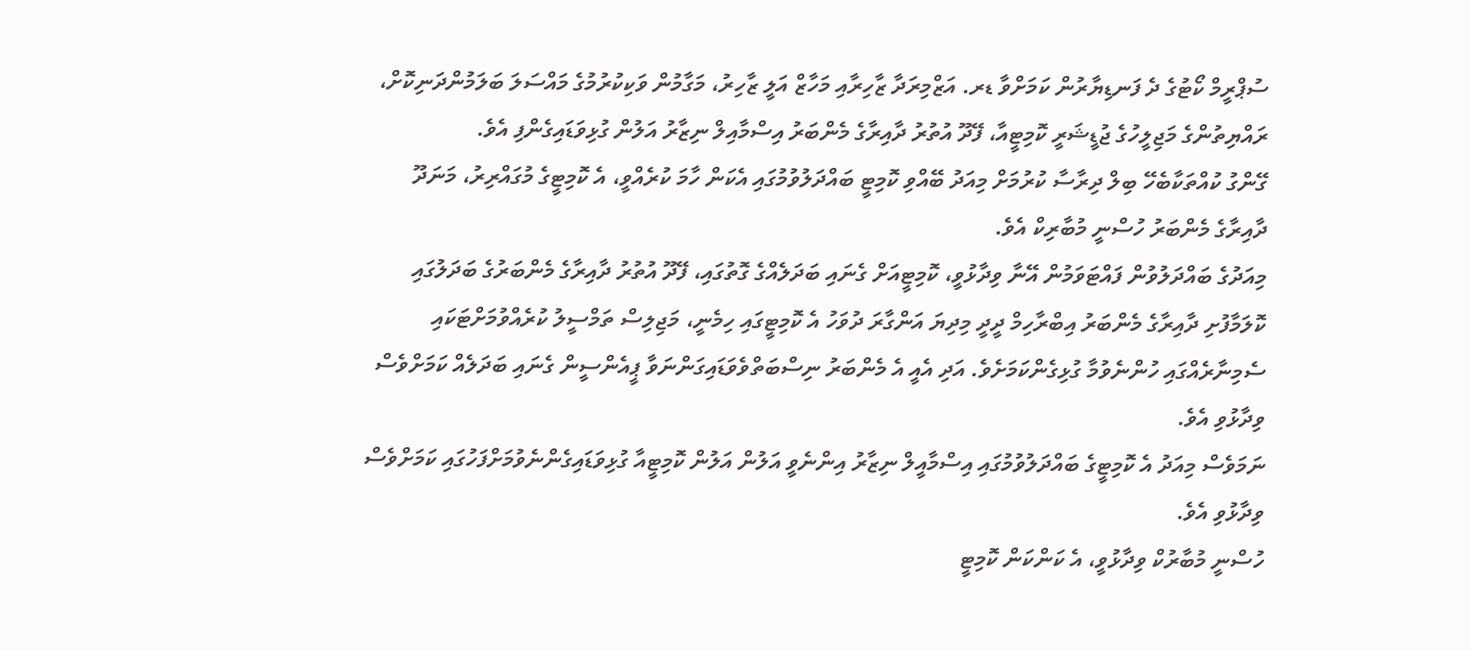ސުޕްރީމް ކޯޓުގެ ދެ ފަނޑިޔާރުން ކަމަށްވާ ޑރ. އަޒްމިރަދާ ޒާހިރާއި މަހާޒް އަލީ ޒާހިރު، މަގާމުން ވަކިކުރުމުގެ މައްސަލަ ބަލަމުންދަނިކޮށް، ރައްޔިތުންގެ މަޖިލީހުގެ ޖުޑީޝަރީ ކޮމިޓީއާ، ފޭދޫ އުތުރު ދާއިރާގެ މެންބަރު އިސްމާއިލް ނިޒާރު އަލުން ގުޅިވަޑައިގެންފި އެވެ.
ގޭންގު ކުއްތަކާބެހޭ ބިލް ދިރާސާ ކުރުމަށް މިއަދު ބޭއްވި ކޮމިޓީ ބައްދަލުވުމުގައި އެކަން ހާމަ ކުރެއްވީ، އެ ކޮމިޓީގެ މުގައްރިރު، މަނަދޫ ދާއިރާގެ މެންބަރު ހުސްނީ މުބާރިކް އެވެ.
މިއަދުގެ ބައްދަލުވުން ފައްޓަވަމުން އޭނާ ވިދާޅުވީ، ކޮމިޓީއަށް ގެނައި ބަދަލެއްގެ ގޮތުގައި، ފޭދޫ އުތުރު ދާއިރާގެ މެންބަރުގެ ބަދަލުގައި ކޮލަމާފުށި ދާއިރާގެ މެންބަރު އިބްރާހިމް ދީދީ މިދިޔަ އަންގާރަ ދުވަހު އެ ކޮމިޓީގައި ހިމެނީ، މަޖިލިސް ތަމްސީލު ކުރެއްވުމަށްޓަކައި ސެމިނާރެއްގައި ހުންނެވުމާ ގުޅިގެންކަމަށެވެ. އަދި އެއީ އެ މެންބަރު ނިސްބަތްވެވަޑައިގަންނަވާ ޕީއެންސީން ގެނައި ބަދަލެއް ކަމަށްވެސް ވިދާޅުވި އެވެ.
ނަމަވެސް މިއަދު އެ ކޮމިޓީގެ ބައްދަލުވުމުގައި އިސްމާއީލް ނިޒާރު އިންނެވީ އަލުން އަލުން ކޮމިޓީއާ ގުޅިވަޑައިގެންނެވުމަށްފަހުގައި ކަމަށްވެސް ވިދާޅުވި އެވެ.
ހުސްނީ މުބާރުކް ވިދާޅުވީ، އެ ކަންކަން ކޮމިޓީ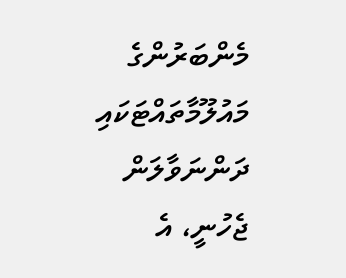މެންބަރުންގެ މައުލޫމާތައްޓަކައި ދަންނަވާލަން ޖެހުނީ، އެ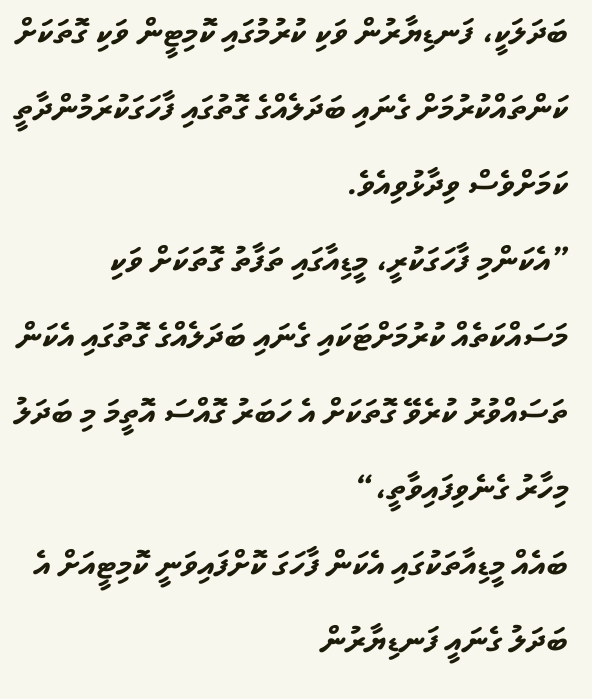ބަދަލަކީ، ފަނޑިޔާރުން ވަކި ކުރުމުގައި ކޮމިޓީން ވަކި ގޮތަކަށް ކަންތައްކުރުމަށް ގެނައި ބަދަލެއްގެ ގޮތުގައި ފާހަގަކުރަމުންދާތީ ކަމަށްވެސް ވިދާޅުވިއެވެ.
”އެކަންމި ފާހަގަކުރީ، މީޑިއާގައި ތަފާތު ގޮތަކަށް ވަކި މަސައްކަތެއް ކުރުމަށްޓަކައި ގެނައި ބަދަލެއްގެ ގޮތުގައި އެކަން ތަސައްވުރު ކުރެވޭ ގޮތަކަށް އެ ހަބަރު ގޮއްސަ އޮތީމަ މި ބަދަލު މިހާރު ގެނެވިފައިވާތީ،“
ބައެއް މީޑިއާތަކުގައި އެކަން ފާހަގަ ކޮށްފައިވަނީ ކޮމިޓީއަށް އެ ބަދަލު ގެނައީ ފަނޑިޔާރުން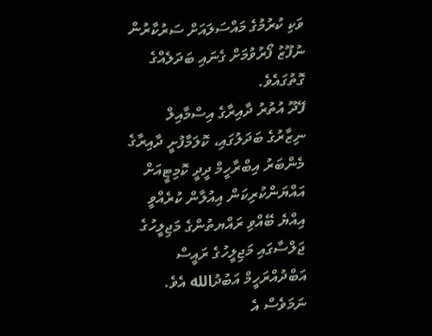ވަކި ކުރުމުގެ މައްސަލައަށް ސަރުކާރުން ނުފޫޒު ފޯރުވުމަށް ގެނައި ބަދަލެއްގެ ގޮތުގައެވެ.
ފޭދޫ އުތުރު ދާއިރާގެ އިސްމާއިލް ނިޒާރުގެ ބަދަލުގައި، ކޮލަމާފުށީ ދާއިރާގެ މެންބަރު އިބްރާހީމް ދީދީ ކޮމިޓީއަށް އައްޔަންކުރިކަން އިއުލާން ކުރެއްވީ އިއްޔެ ބޭއްވި ރައްޔތުންގެ މަޖިލީހުގެ ޖަލްސާގައި މަޖިލީހުގެ ރައީސް އަބްދުއްރަހީމް އަބުދުالله އެވެ.
ނަމަވެސް އެ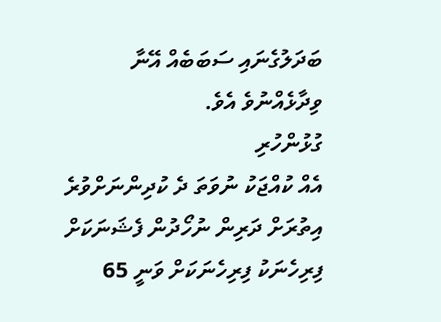ބަދަލުގެނައި ސަބަބެއް އޭނާ ވިދާޅެއްނުވެ އެވެ.
ގުޅުންހުރި
އެއް ކުއްޖަކު ނުވަތަ ދެ ކުދިންނަށްވުރެ އިތުރަށް ދަރިން ނުހޯދުން ފެޝަނަކަށް
ފިރިހެނަކު ފިރިހެނަކަށް ވަނީ 65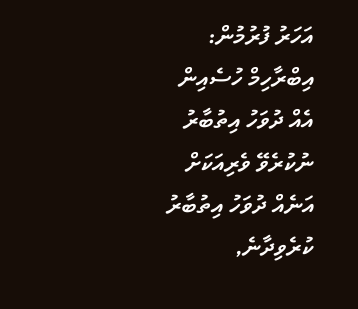އަހަރު ފުރުމުން: އިބްރާހިމް ހުސެއިން
އެއް ދުވަހު އިތުބާރު ނުކުރެވޭ ވެރިއަކަށް އަނެއް ދުވަހު އިތުބާރު ކުރެވިދާނެ,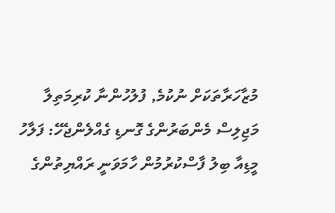މުޒާހަރާތަކަށް ނުކުމެ, ފުލުހުންނާ ކުރިމަތިލާ މަޖިލިސް މެންބަރުންގެ ގޮނޑި ގެއްލެންޖެހޭ: ފަލާހު
މީޑިއާ ބިލު ފާސްކުރުމުން ހާމަވަނީ ރައްޔިތުންގެ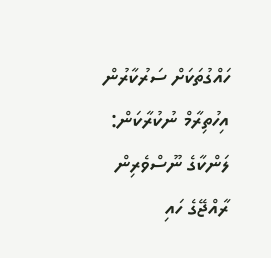ހައްގުތަކަށް ސަރުކާރުން އިހުތިރާމް ނުކުރާކަން:
ލަންކާގެ ނޫސްވެރިން ރާއްޖޭގެ ހައި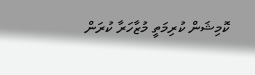ކޮމިޝަން ކުރިމަތީ މުޒާހަރާ ކުރަން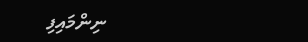ނިންމައިފި